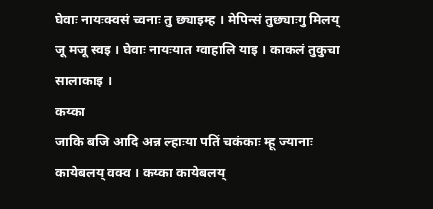घेवाः नायःक्वसं च्वनाः तु छ्याइम्ह । मेपिन्सं तुछ्याःगु मिलय् जू मजू स्वइ । घेवाः नायःयात ग्वाहालि याइ । काकलं तुकुचा सालाकाइ ।
कय्का
जाकि बजि आदि अन्न ल्हाःया पतिं चकंकाः म्हू ज्यानाः कायेबलय् वक्व । कय्का कायेबलय्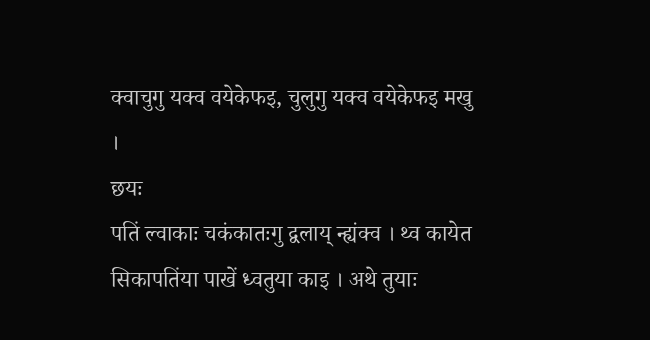क्वाचुगु यक्व वयेकेफइ, चुलुगु यक्व वयेकेफइ मखु ।
छयः
पतिं ल्वाकाः चकंकातःगु द्वलाय् न्ह्यंक्व । थ्व कायेत सिकापतिंया पाखें ध्वतुया काइ । अथे तुयाः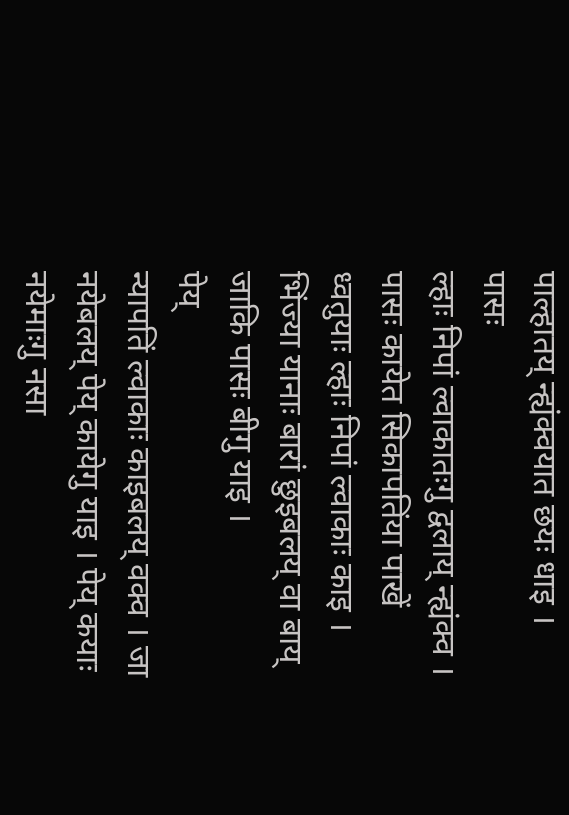पाल्हातय् न्ह्यंक्वयात छयः धाइ ।
पासः
ल्हाः निपां ल्वाकातःगु द्वलाय् न्ह्यंक्व । पासः कायेत सिकापतिंया पाखें ध्वतुयाः ल्हाः निपां ल्वाकाः काइ । भिंज्या यानाः बारां छुइबलय् वा बाय् जाकि पासः बीगु याइ ।
पेय्
न्यापतिं ल्वाकाः काइबलय् वक्व । जा नयेबलय् पेय् कायेगु याइ । पेय् कयाः नयेमाःगु नसा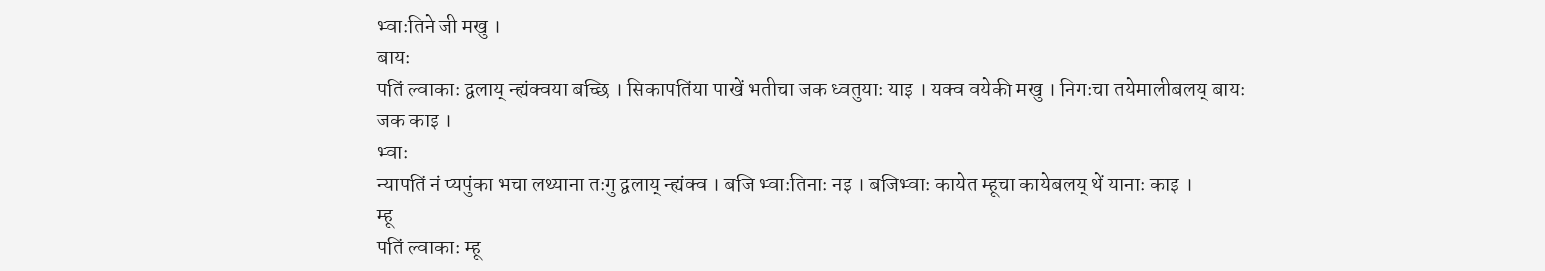भ्वाःतिने जी मखु ।
बायः
पतिं ल्वाकाः द्वलाय् न्ह्यंक्वया बच्छि । सिकापतिंया पाखें भतीचा जक ध्वतुयाः याइ । यक्व वयेकी मखु । निगःचा तयेमालीबलय् बायः जक काइ ।
भ्वाः
न्यापतिं नं प्यपुंका भचा लथ्याना तःगु द्वलाय् न्ह्यंक्व । बजि भ्वाःतिनाः नइ । बजिभ्वाः कायेत म्हूचा कायेबलय् थें यानाः काइ ।
म्हू
पतिं ल्वाकाः म्हू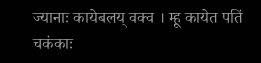ज्यानाः कायेबलय् वक्व । म्हू कायेत पतिं चकंकाः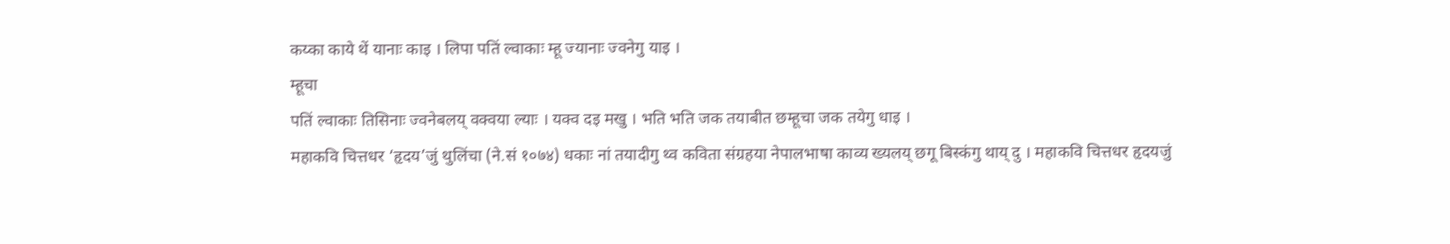कय्का काये थें यानाः काइ । लिपा पतिं ल्वाकाः म्हू ज्यानाः ज्वनेगु याइ ।
म्हूचा
पतिं ल्वाकाः तिसिनाः ज्वनेबलय् वक्वया ल्याः । यक्व दइ मखु । भति भति जक तयाबीत छम्हूचा जक तयेगु धाइ ।
महाकवि चित्तधर ‘हृदय’जुं थुलिंचा (ने.सं १०७४) धकाः नां तयादीगु थ्व कविता संग्रहया नेपालभाषा काव्य ख्यलय् छगू बिस्कंगु थाय् दु । महाकवि चित्तधर हृदयजुं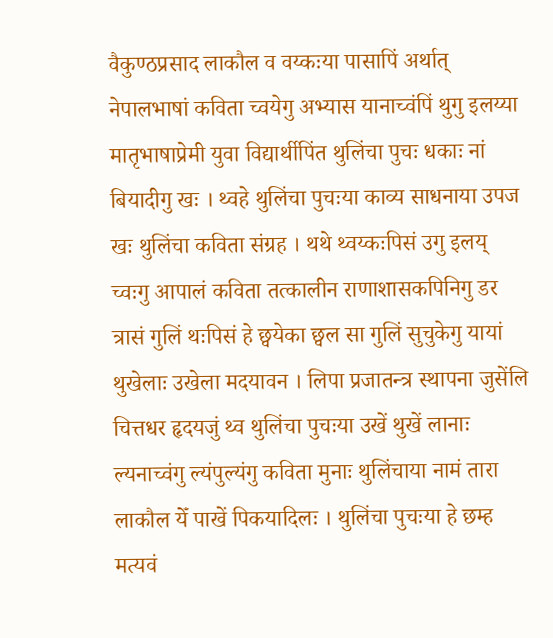वैकुण्ठप्रसाद लाकौल व वय्कःया पासापिं अर्थात् नेपालभाषां कविता च्वयेगु अभ्यास यानाच्वंपिं थुगु इलय्या मातृभाषाप्रेमी युवा विद्यार्थीपिंत थुलिंचा पुचः धकाः नां बियादीगु खः । थ्वहे थुलिंचा पुचःया काव्य साधनाया उपज खः थुलिंचा कविता संग्रह । थथे थ्वय्कःपिसं उगु इलय् च्वःगु आपालं कविता तत्कालीन राणाशासकपिनिगु डर त्रासं गुलिं थःपिसं हे छ्वयेका छ्वल सा गुलिं सुचुकेगु यायां थुखेलाः उखेला मदयावन । लिपा प्रजातन्त्र स्थापना जुसेंलि चित्तधर हृदयजुं थ्व थुलिंचा पुचःया उखें थुखें लानाः ल्यनाच्वंगु ल्यंपुल्यंगु कविता मुनाः थुलिंचाया नामं तारा लाकौल येँ पाखें पिकयादिलः । थुलिंचा पुचःया हे छम्ह मत्यवं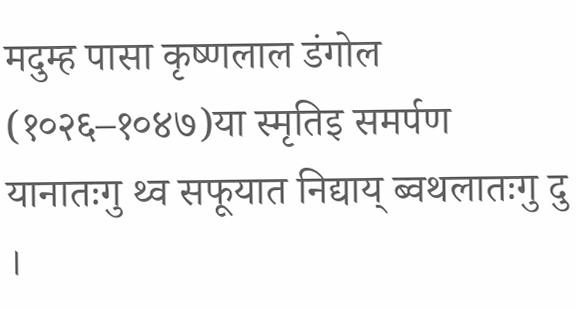मदुम्ह पासा कृष्णलाल डंगोल (१०२६–१०४७)या स्मृतिइ समर्पण यानातःगु थ्व सफूयात निद्याय् ब्वथलातःगु दु ।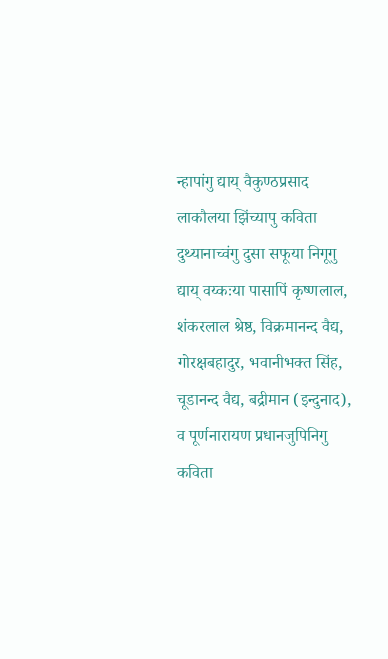न्हापांगु द्याय् वैकुण्ठप्रसाद लाकौलया झिंच्यापु कविता दुथ्यानाच्वंगु दुसा सफूया निगूगु द्याय् वय्कःया पासापिं कृष्णलाल, शंकरलाल श्रेष्ठ, विक्रमानन्द वैद्य, गोरक्षबहादुर, भवानीभक्त सिंह, चूडानन्द वैद्य, बद्रीमान (इन्दुनाद), व पूर्णनारायण प्रधानजुपिनिगु कविता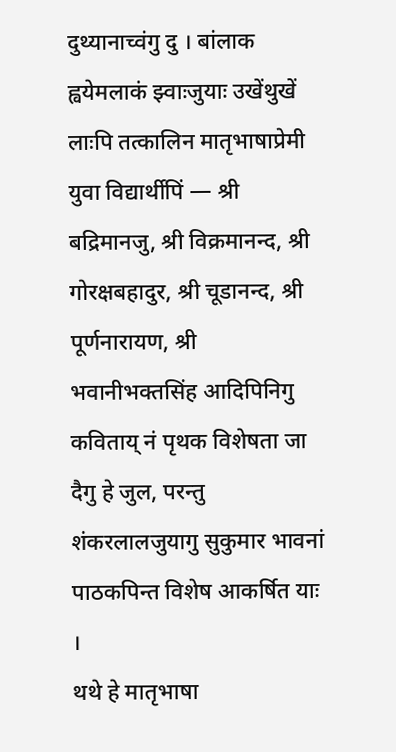दुथ्यानाच्वंगु दु । बांलाक ह्वयेमलाकं झ्वाःजुयाः उखेंथुखें लाःपि तत्कालिन मातृभाषाप्रेमी युवा विद्यार्थीपिं — श्री बद्रिमानजु, श्री विक्रमानन्द, श्री गोरक्षबहादुर, श्री चूडानन्द, श्री पूर्णनारायण, श्री भवानीभक्तसिंह आदिपिनिगु कविताय् नं पृथक विशेषता जा दैगु हे जुल, परन्तु शंकरलालजुयागु सुकुमार भावनां पाठकपिन्त विशेष आकर्षित याः ।
थथे हे मातृभाषा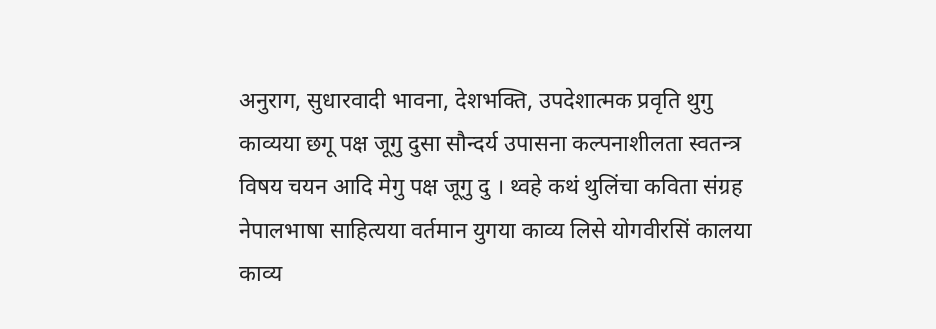अनुराग, सुधारवादी भावना, देशभक्ति, उपदेशात्मक प्रवृति थुगु काव्यया छगू पक्ष जूगु दुसा सौन्दर्य उपासना कल्पनाशीलता स्वतन्त्र विषय चयन आदि मेगु पक्ष जूगु दु । थ्वहे कथं थुलिंचा कविता संग्रह नेपालभाषा साहित्यया वर्तमान युगया काव्य लिसे योगवीरसिं कालया काव्य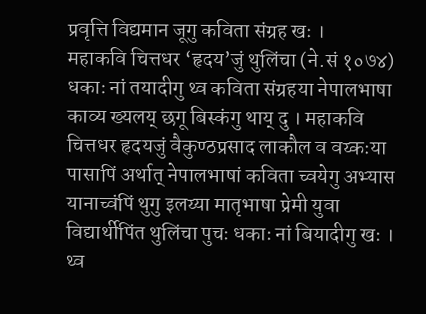प्रवृत्ति विद्यमान जूगु कविता संग्रह खः ।
महाकवि चित्तधर ‘हृदय’जुं थुलिंचा (ने.सं १०७४) धकाः नां तयादीगु थ्व कविता संग्रहया नेपालभाषा काव्य ख्यलय् छगू बिस्कंगु थाय् दु । महाकवि चित्तधर हृदयजुं वैकुण्ठप्रसाद लाकौल व वय्कःया पासापिं अर्थात् नेपालभाषां कविता च्वयेगु अभ्यास यानाच्वंपिं थुगु इलय्या मातृभाषा प्रेमी युवा विद्यार्थीपिंत थुलिंचा पुचः धकाः नां बियादीगु खः । थ्व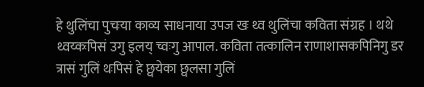हे थुलिंचा पुचःया काव्य साधनाया उपज खः थ्व थुलिंचा कविता संग्रह । थथे थ्वय्कःपिसं उगु इलय् च्वःगु आपाल. कविता तत्कालिन राणाशासकपिनिगु डर त्रासं गुलिं थःपिसं हे छ्वयेका छ्वलसा गुलिं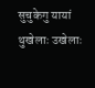सुचुकेगु यायां थुखेलाः उखेलाः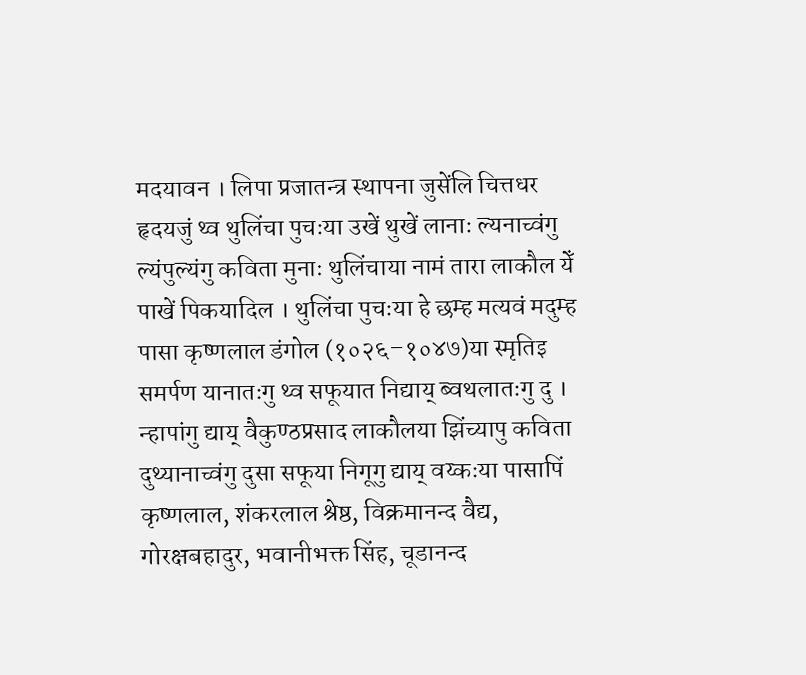मदयावन । लिपा प्रजातन्त्र स्थापना जुसेंलि चित्तधर हृदयजुं थ्व थुलिंचा पुचःया उखें थुखें लानाः ल्यनाच्वंगु ल्यंपुल्यंगु कविता मुनाः थुलिंचाया नामं तारा लाकौल येँ पाखें पिकयादिल । थुलिंचा पुचःया हे छम्ह मत्यवं मदुम्ह पासा कृष्णलाल डंगोल (१०२६–१०४७)या स्मृतिइ समर्पण यानातःगु थ्व सफूयात निद्याय् ब्वथलातःगु दु । न्हापांगु द्याय् वैकुण्ठप्रसाद लाकौलया झिंच्यापु कविता दुथ्यानाच्वंगु दुसा सफूया निगूगु द्याय् वय्कःया पासापिं कृष्णलाल, शंकरलाल श्रेष्ठ, विक्रमानन्द वैद्य, गोरक्षबहादुर, भवानीभक्त सिंह, चूडानन्द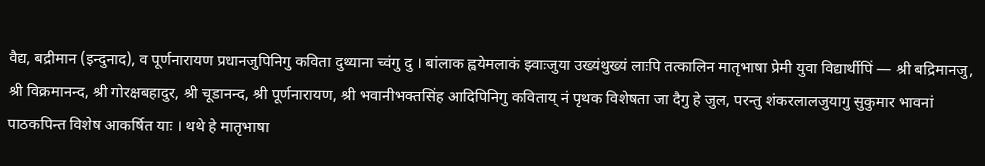वैद्य, बद्रीमान (इन्दुनाद), व पूर्णनारायण प्रधानजुपिनिगु कविता दुथ्याना च्वंगु दु । बांलाक ह्वयेमलाकं झ्वाःजुया उख्यंथुख्यं लाःपि तत्कालिन मातृभाषा प्रेमी युवा विद्यार्थीपिं — श्री बद्रिमानजु, श्री विक्रमानन्द, श्री गोरक्षबहादुर, श्री चूडानन्द, श्री पूर्णनारायण, श्री भवानीभक्तसिंह आदिपिनिगु कविताय् नं पृथक विशेषता जा दैगु हे जुल, परन्तु शंकरलालजुयागु सुकुमार भावनां पाठकपिन्त विशेष आकर्षित याः । थथे हे मातृभाषा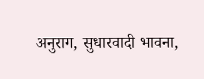अनुराग, सुधारवादी भावना,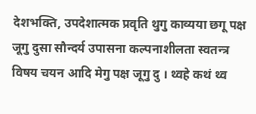देशभक्ति, उपदेशात्मक प्रवृति थुगु काव्यया छगू पक्ष जूगु दुसा सौन्दर्य उपासना कल्पनाशीलता स्वतन्त्र विषय चयन आदि मेगु पक्ष जूगु दु । थ्वहे कथं थ्व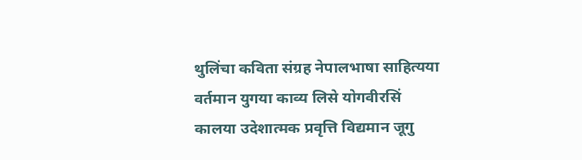थुलिंचा कविता संग्रह नेपालभाषा साहित्यया वर्तमान युगया काव्य लिसे योगवीरसिं कालया उदेशात्मक प्रवृत्ति विद्यमान जूगु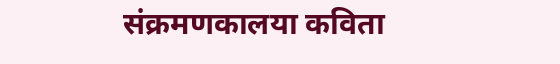संक्रमणकालया कविता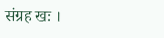संग्रह खः ।